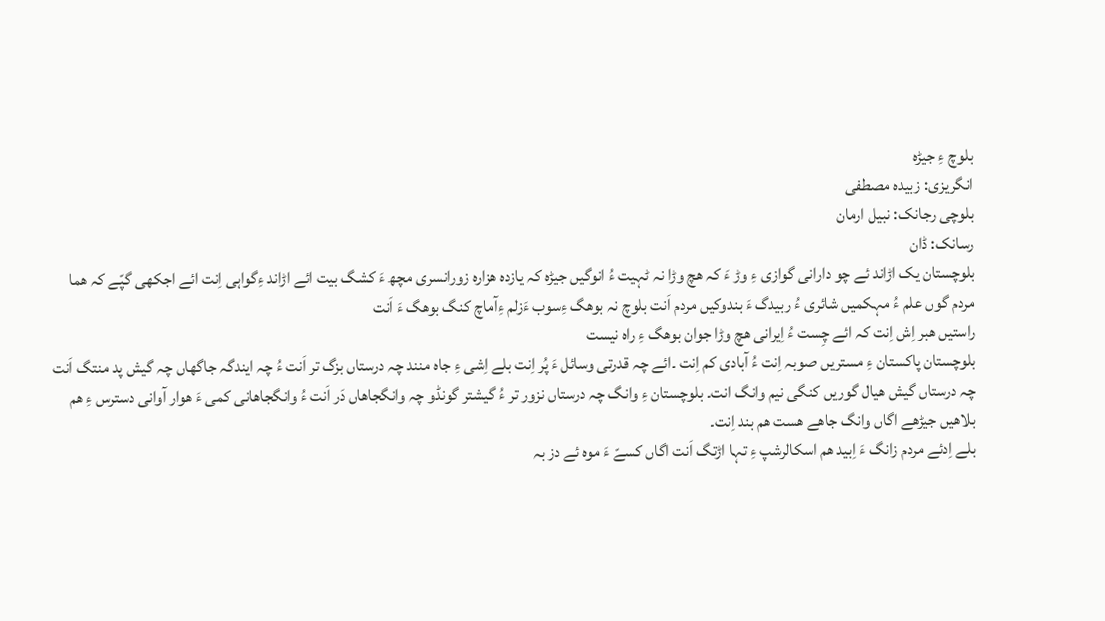بلوچ ءِ جیڑہ
انگریزی: زبیدہ مصطفی
بلوچی رجانک: نبیل ارمان
رسانک: ڈان
بلوچستان یک اڑاند ئے چو دارانی گوازی ءِ وڑ ءَ کہ ھچ وڑا نہ ٹہیت ءُ انوگیں جیڑہ کہ یازدہ ھزارہ زورانسری مچھ ءَ کشگ بیت ائے اڑاند ءِگواہی اِنت ائے اجکھی گپّے کہ ھما مردم گوں علم ءُ مہکمیں شائری ءُ ربیدگ ءَ بندوکیں مردم اَنت بلوچ نہ بوھگ ءِسوب ءَزلم ءِآماچ کنگ بوھگ ءَ اَنت
راستیں ھبر اِش اِنت کہ ائے چِست ءُ اِیرانی ھچ وڑا جوان بوھگ ءِ راہ نیست
بلوچستان پاکستان ءِ مستریں صوبہ اِنت ءُ آبادی کم اِنت ۔ائے چہ قدرتی وسائل ءَ پُر اِنت بلے اِشی ءِ جاہ منند چہ درستاں بزگ تر اَنت ءُ چہ ایندگہ جاگھاں چہ گیش پد منتگ اَنت
چہ درستاں گیش ھیال گوریں کنگی نیم وانگ انت۔ بلوچستان ءِ وانگ چہ درستاں نزور تر ءُ گیشتر گونڈو چہ وانگجاھاں دَر اَنت ءُ وانگجاھانی کمی ءَ ھوار آوانی دسترس ءِ ھم بلاھیں جیڑھے اگاں وانگ جاھے ھست ھم بند اِنت۔
بلے اِدئے مردم زانگ ءَ اِبید ھم اسکالرشپ ءِ تہا اڑتگ اَنت اگاں کسےّ ءَ موہ ئے دز بہ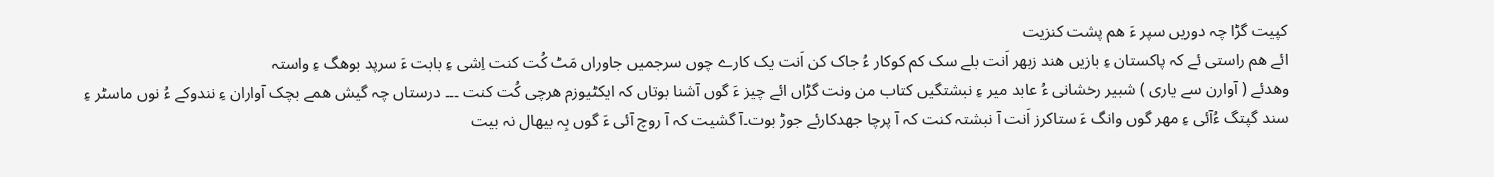کپیت گڑا چہ دوریں سپر ءَ ھم پشت کنزیت
ائے ھم راستی ئے کہ پاکستان ءِ بازیں ھند زبھر اَنت بلے سک کم کوکار ءُ جاک کن اَنت یک کارے چوں سرجمیں جاوراں مَٹ کُت کنت اِشی ءِ بابت ءَ سرپد بوھگ ءِ واستہ
وھدئے ( آوارن سے یاری ) شبیر رخشانی ءُ عابد میر ءِ نبشتگیں کتاب من ونت گڑاں ائے چیز ءَ گوں آشنا بوتاں کہ ایکٹیوزم ھرچی کُت کنت ۔۔۔ درستاں چہ گیش ھمے بچک آواران ءِ نندوکے ءُ نوں ماسٹر ءِ سند گپتگ ءُآئی ءِ مھر گوں وانگ ءَ ستاکرز اَنت آ نبشتہ کنت کہ آ پرچا جھدکارئے جوڑ بوت۔آ گشیت کہ آ روچ آئی ءَ گوں بِہ بیھال نہ بیت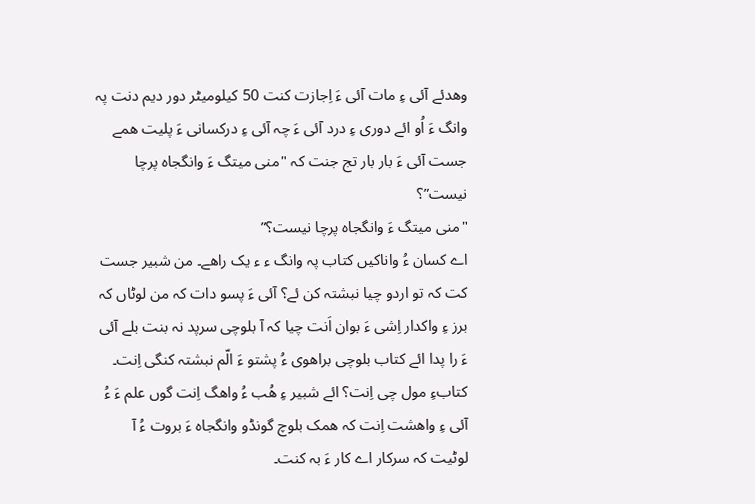وھدئے آئی ءِ مات آئی ءَ اِجازت کنت 50 کیلومیٹر دور دیم دنت پہ وانگ ءَ اُو ائے دوری ءِ درد آئی ءَ چہ آئی ءِ درکسانی ءَ پلیت ھمے جست آئی ءَ بار بار تج جنت کہ "منی میتگ ءَ وانگجاہ پرچا نیست”؟
"منی میتگ ءَ وانگجاہ پرچا نیست؟”
اے کسان ءُ واناکیں کتاب پہ وانگ ء ء یک راھے۔ من شبیر جست کت کہ تو اردو چیا نبشتہ کن ئے؟ آئی ءَ پسو دات کہ من لوٹاں کہ برز ءِ واکدار اِشی ءَ بوان اَنت چیا کہ آ بلوچی سرپد نہ بنت بلے آئی ءَ را پدا ائے کتاب بلوچی براھوی ءُ پشتو ءَ الّم نبشتہ کنگی اِنت۔
کتابءِ مول چی اِنت؟ ائے شبیر ءِ ھُب ءُ واھگ اِنت گوں علم ءَ ءُ آئی ءِ واھشت اِنت کہ ھمک بلوچ گونڈو وانگجاہ ءَ بروت ءُ آ لوٹیت کہ سرکار اے کار ءَ بہ کنت۔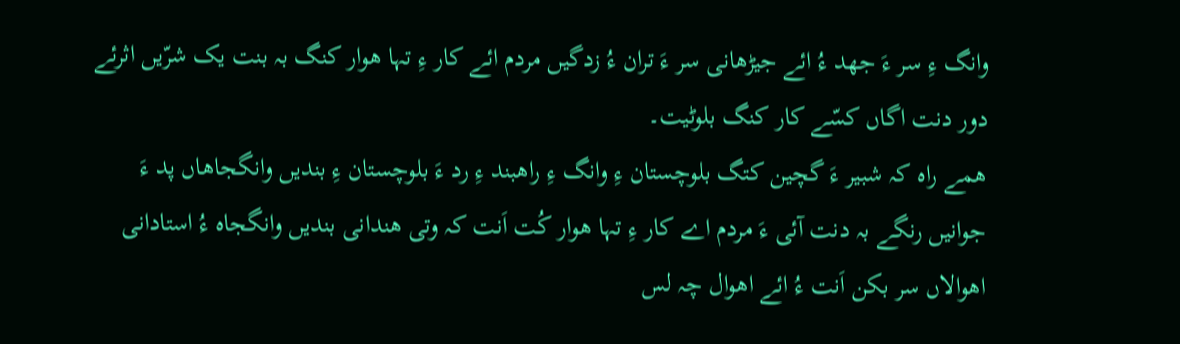وانگ ءِ سر ءَ جھد ءُ ائے جیڑھانی سر ءَ تران ءُ زدگیں مردم ائے کار ءِ تہا ھوار کنگ بہ بنت یک شرّیں اثرئے دور دنت اگاں کسّے کار کنگ بلوٹیت۔
ھمے راہ کہ شبیر ءَ گچین کتگ بلوچستان ءِ وانگ ءِ راھبند ءِ رد ءَ بلوچستان ءِ بندیں وانگجاھاں پد ءَ جوانیں رنگے بہ دنت آئی ءَ مردم اے کار ءِ تہا ھوار کُت اَنت کہ وتی ھندانی بندیں وانگجاہ ءُ استادانی اھوالاں سر بکن اَنت ءُ ائے اھوال چہ لس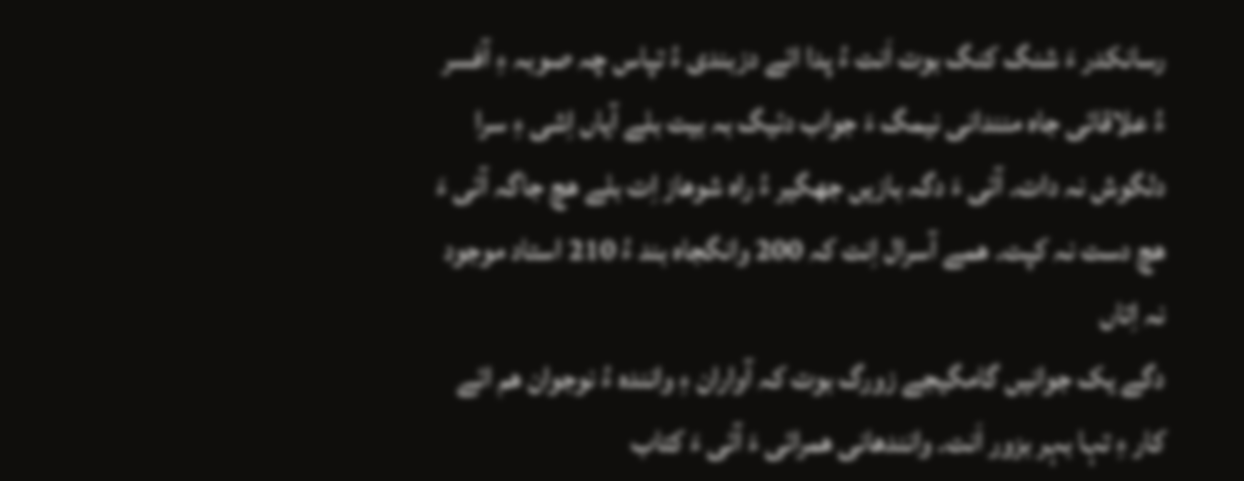رسانکدر ءَ شنگ کنگ بوت اَنت ءُ پدا ائے دزبندی ءُ تپاس چہ صوبہ ءِ آفسر ءُ علاقائی جاہ منندانی نیمگ ءَ جواب دئیگ بہ بیت بلے آیاں اِشی ءِ سرا دلگوش نہ دات۔ آئی ءَ دگہ بازیں جھگیر ءُ راہ شوھاز اِت بلے ھچ جاگہ آئی ءَ ھچ دست نہ کپت۔ ھمے آسرال اِنت کہ 200 وانگجاہ بند ءُ 210 استاد موجود نہ اِتاں
دگے یک جوانیں گامگیجے زورگ بوت کہ آواران ءِ وانندہ ءُ نوجوان ھم ائے کار ءِ تہا بہر بزور اَنت۔ وانندھانی ھمرائی ءَ آئی ءَ کتاب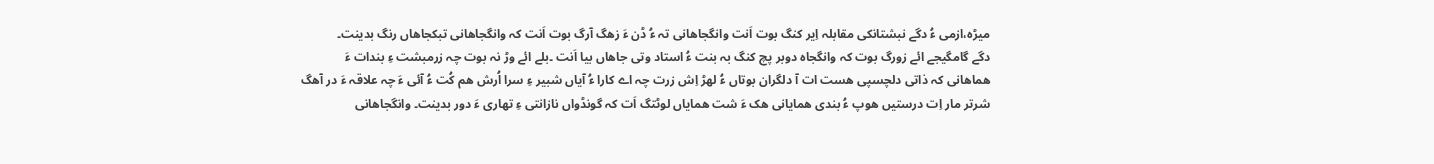میڑہ،ازمی ءُ دگے نبشتانکی مقابلہ اِیر کنگ بوت اَنت وانگجاھانی تہ ءُ ڈن ءَ زھگ آرگ بوت اَنت کہ وانگجاھانی تبکجاھاں رنگ بدینت۔
دگے گامگیجے ائے زورگ بوت کہ وانگجاہ دوبر پچ کنگ بہ بنت ءُ استاد وتی جاھاں بیا اَنت ۔بلے ائے وڑ نہ بوت چہ زرمبشت ءِ بندات ءَ ھماھانی کہ ذاتی دلچسپی ھست ات آ دلگران بوتاں ءُ لھڑ اِش زرت چہ اے کارا ءُ آیاں شبیر ءِ سرا اُرش ھم کُت ءُ آئی ءَ چہ علاقہ ءَ در آھگ شرتر مار اِت درستیں ھوپ ءُ بندی ھمایانی ھک ءَ شت ھمایاں لوٹتگ اَت کہ گونڈواں نازانتی ءِ تھاری ءَ دور بدینت۔ وانگجاھانی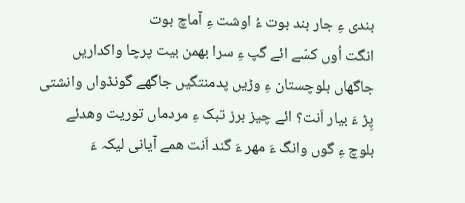بندی ءِ جار بند بوت ءُ اوشت ءِ آماچ بوت
انگت اُوں کسّے ائے گپ ءِ سرا بھمن بیت پرچا واکداریں جاگھاں بلوچستان ءِ وڑیں پدمنتگیں جاگھے گونڈواں وانشتی پِڑ ءَ بیار اَنت؟ ائے چیز برز تبک ءِ مردماں توریت وھدئے بلوچ ءِ گوں وانگ ءَ مھر ءَ گند اَنت ھمے آیانی لیکہ ءَ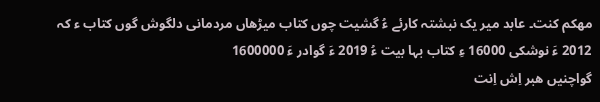مھکم کنت۔ عابد میر یک نبشتہ کارئے ءُ گشیت چوں کتاب میڑھاں مردمانی دلگوش گوں کتاب ء کہ 2012 ءَ نوشکی 16000 ءِ کتاب بہا بیت ءُ 2019 ءَ گوادر ءَ 1600000
گواچنیں ھبر اِش اِنت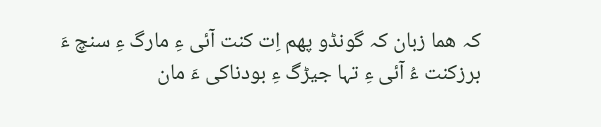کہ ھما زبان کہ گونڈو پھم اِت کنت آئی ءِ مارگ ءِ سنچ ءَ برزکنت ءُ آئی ءِ تہا جیڑگ ءِ بودناکی ءَ مان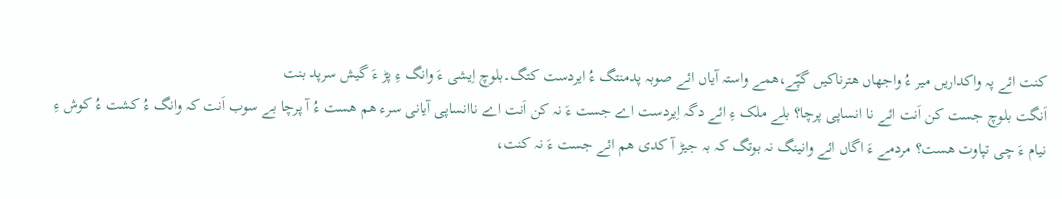کنت ائے پہ واکداریں میر ءُ واجھاں ھترناکیں گپّے،ھمے واستہ آیاں ائے صوبہ پدمنتگ ءُ ایردست کتگ۔بلوچ اِیشی ءَ وانگ ءِ پڑ ءَ گیش سرپد بنت
اَنگت بلوچ جست کن اَنت ائے نا انساپی پرچا؟ بلے ملک ءِ ائے دگہ اِیردست اے جست ءَ نہ کن اَنت اے ناانساپی آیانی سرء ھم ھست ءُ آ پرچا بے سوب اَنت کہ وانگ ءُ کشت ءُ کوش ءِ نیام ءَ چی تپاوت ھست؟ مردمے ءَ اگاں ائے وانینگ نہ بوتگ کہ بہ جیڑ آ کدی ھم ائے جست ءَ نہ کنت،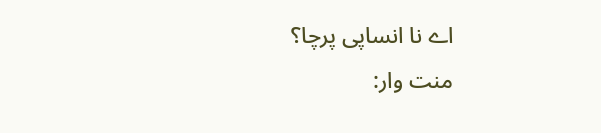اے نا انساپی پرچا؟
منت وار: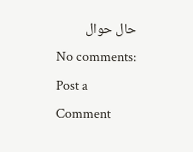حال حوال
No comments:
Post a Comment